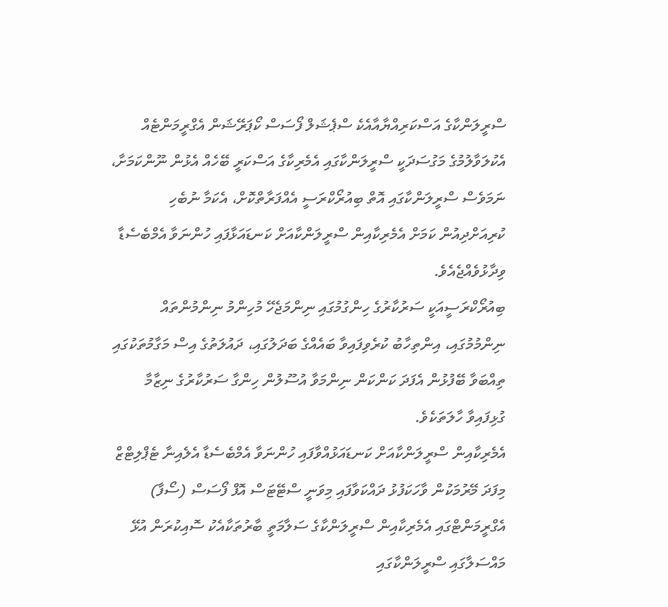ސްރީލަންކާގެ އަސްކަރިއްޔާއާއެކެ ސްޕެޝަލް ފޯސަސް ކޯޕަރޭޝަން އެގްރީމަންޓެއް އެކުލަވާލުމުގެ މަގުސަދަކީ ސްރީލަންކާގައި އެމެރިކާގެ އަސްކަރީ ބޭހެއް އެޅުން ނޫންކަމަށާ، ނަމަވެސް ސްރީލަންކާގައި އޮތް ބިއުރޯކްރަސީ އެއްފަރާތްކޮށް، އެކަމާ ނުބެހި ކުރިއަށްދިއުން ކަމަށް އެމެރިކާއިން ސްރީލަންކާއަށް ކަނޑައަޅާފައި ހުންނަވާ އެމްބެސެޑާ ވިދާޅުވެއްޖެއެވެ.
ބިއުރޯކްރަސީއަކީ ސަރުކާރުގެ ހިންގުމުގައި ނިންމަޖެހޭ މުހިންމު ނިންމުންތައް ނިންމުމުގައި، އިންތިހާބު ކުރެވިފައިވާ ބައެއްގެ ބަދަލުގައި، ދައުލަތުގެ އިސް މަގާމުތަކުގައި ތިއްބަވާ ބޭފުޅުން އެފަދަ ކަންކަން ނިންމަވާ އުސޫލުން ހިންގާ ސަރުކާރުގެ ނިޒާމާ ގުޅިފައިވާ ހާލަތަކެވެ.
އެމެރިކާއިން ސްރީލަންކާއަށް ކަނޑައަޅުއްވާފައި ހުންނަވާ އެމްބެސެޑާ އެލެއިނާ ޓެޕްލިޓްޒް މިފަދަ މޭރުމަކުން ވާހަކަފުޅު ދައްކަވާފައި މިވަނީ ސްޓޭޓަސް އޮފް ފޯސަސް (ސޯފާ) އެގްރީމަންޓްގައި އެމެރިކާއިން ސްރީލަންކާގެ ސަލާމަތީ ބާރުތަކާއެކު ސޮއިކުރަން އުޅޭ މައްސަލާގައި ސްރީލަންކާގައި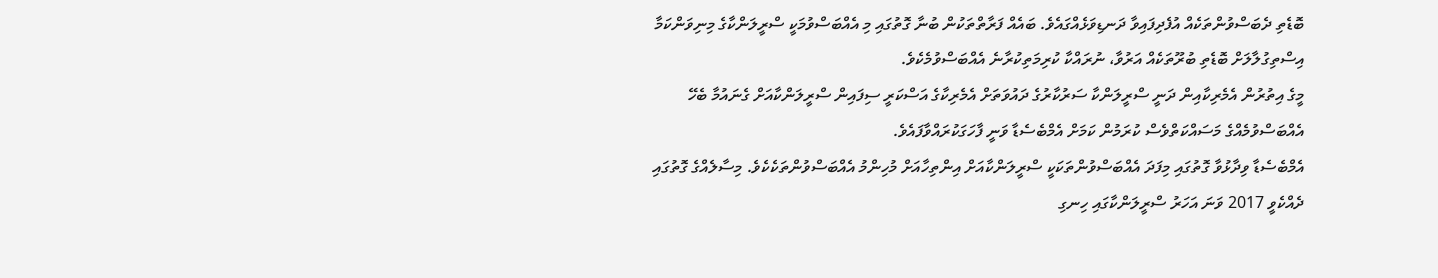ބޮޑެތި ދެބަސްވުންތަކެއް އުފެދިފައިވާ ދަނޑިވަޅެއްގައެވެ. ބައެއް ފަރާތްތަކުން ބުނާ ގޮތުގައި މި އެއްބަސްވުމަކީ ސްރީލަންކާގެ މިނިވަންކަމާ އިސްތިގުލާލަށް ބޮޑެތި ބުރޫތަކެއް އަރުވާ، ނުރައްކާ ކުރިމަތިކުރާނެ އެއްބަސްވުމެކެވެ.
މީގެ އިތުރުން އެމެރިކާއިން ދަނީ ސްރީލަންކާ ސަރުކާރުގެ ދައުވަތަށް އެމެރިކާގެ އަސްކަރީ ސިފައިން ސްރީލަންކާއަށް ގެނައުމާ ބެހޭ އެއްބަސްވުމެއްގެ މަސައްކަތްވެސް ކުރަމުން ކަމަށް އެމްބެސެޑާ ވަނީ ފާހަގަކުރައްވާފައެވެ.
އެމްބެސެޑާ ވިދާޅުވާ ގޮތުގައި މިފަދަ އެއްބަސްވުންތަކަކީ ސްރީލަންކާއަށް އިންތިހާއަށް މުހިންމު އެއްބަސްވުންތަކެކެވެ. މިސާލެއްގެ ގޮތުގައި ދެއްކެވީ 2017 ވަނަ އަހަރު ސްރީލަންކާގައި ހިނގި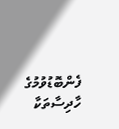ފެންބޮޑުވުމުގެ ހާދިސާތަކާ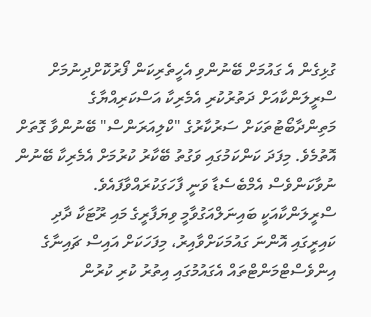ގުޅިގެން އެ ގައުމަށް ބޭނުންވި އެހީތެރިކަން ފޯރުކޮށްދިނުމަށް ސްރީލަންކާއަށް ދަތުރުކުރި އެމެރިކާ އަސްކަރިއްޔާގެ މަތިންދާބޯޓުތަކަށް ސަރުކާރުގެ "ކްލިއަރަންސް" ބޭނުންވާ ގޮތަށް އޮތުމެވެ. މިފަދަ ކަންކަމުގައި ވަގުތު ބޭކާރު ކުރުމަށް އެމެރިކާ ބޭނުން ނުވާކަންވެސް އެމްބެސެޑާ ވަނީ ފާހަގަކުރައްވާފައެވެ.
ސްރީލަންކާއަކީ ބައިނަލްއަގުވާމީ ވިޔަފާރީގެ މައި ރޫޓަކާ ދާދި ކައިރީގައި އޮންނަ ގައުމަކަށްވާއިރު، މިފަހަކަށް އައިސް ޗައިނާގެ އިންވެސްޓްމަންޓްތައް އެގައުމުގައި އިތުރު ކުރި ކުރުން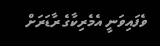ވެފައިވަނީ އެމެރިކާގެ ރާޑަރަށް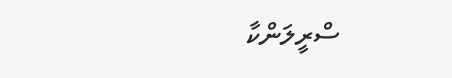ސްރީލަންކާ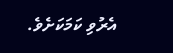އެރުވި ކަމަކަށެވެ.